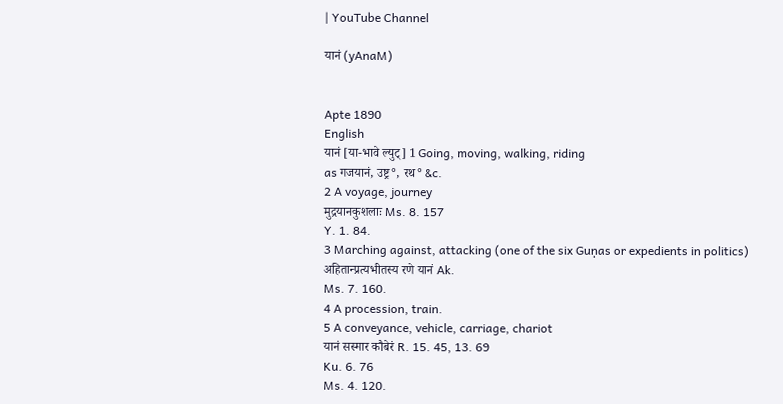| YouTube Channel

यानं (yAnaM)


Apte 1890
English
यानं [या-भावे ल्युट्] 1 Going, moving, walking, riding
as गजयानं, उष्ट्र°, रथ° &c.
2 A voyage, journey
मुद्रयानकुशलाः Ms. 8. 157
Y. 1. 84.
3 Marching against, attacking (one of the six Guṇas or expedients in politics)
अहितान्प्रत्यभीतस्य रणे यानं Ak.
Ms. 7. 160.
4 A procession, train.
5 A conveyance, vehicle, carriage, chariot
यानं सस्मार कौबेरं R. 15. 45, 13. 69
Ku. 6. 76
Ms. 4. 120.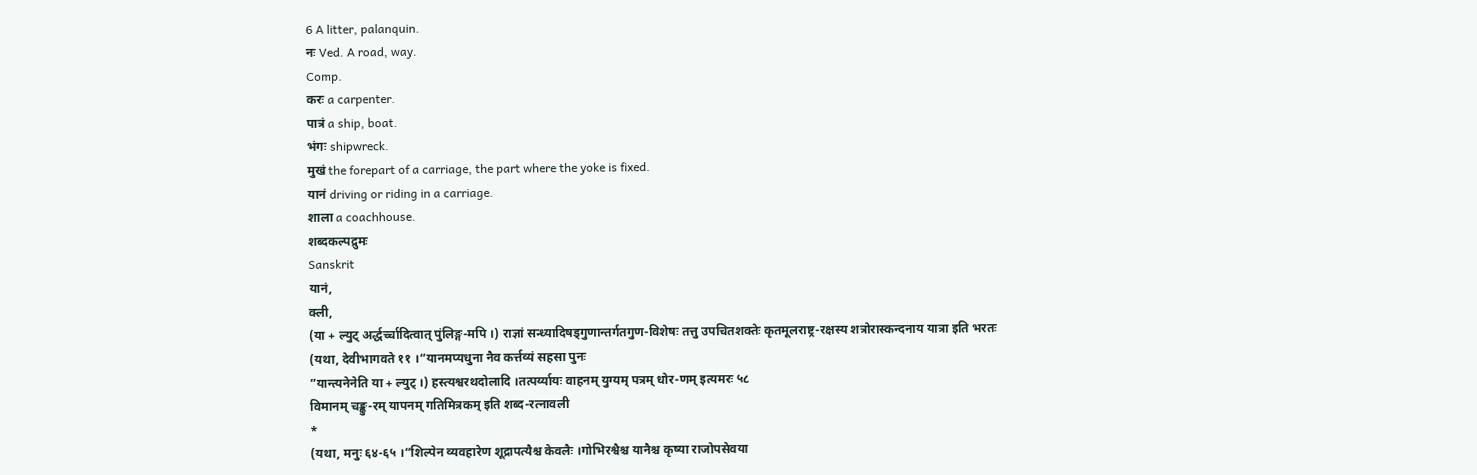6 A litter, palanquin.
नः Ved. A road, way.
Comp.
करः a carpenter.
पात्रं a ship, boat.
भंगः shipwreck.
मुखं the forepart of a carriage, the part where the yoke is fixed.
यानं driving or riding in a carriage.
शाला a coachhouse.
शब्दकल्पद्रुमः
Sanskrit
यानं,
क्ली,
(या + ल्युट् अर्द्धर्च्चादित्वात् पुंलिङ्ग-मपि ।) राज्ञां सन्ध्यादिषड्गुणान्तर्गतगुण-विशेषः तत्तु उपचितशक्तेः कृतमूलराष्ट्र-रक्षस्य शत्रोरास्कन्दनाय यात्रा इति भरतः
(यथा, देवीभागवते ११ ।“यानमप्यधुना नैव कर्त्तव्यं सहसा पुनः
”यान्त्यनेनेति या + ल्युट् ।) हस्त्यश्वरथदोलादि ।तत्पर्य्यायः वाहनम् युग्यम् पत्रम् धोर-णम् इत्यमरः ५८
विमानम् चङ्कु-रम् यापनम् गतिमित्रकम् इति शब्द-रत्नावली
*
(यथा, मनुः ६४-६५ ।“शिल्पेन व्यवहारेण शूद्रापत्यैश्च केवलैः ।गोभिरश्वैश्च यानैश्च कृष्या राजोपसेवया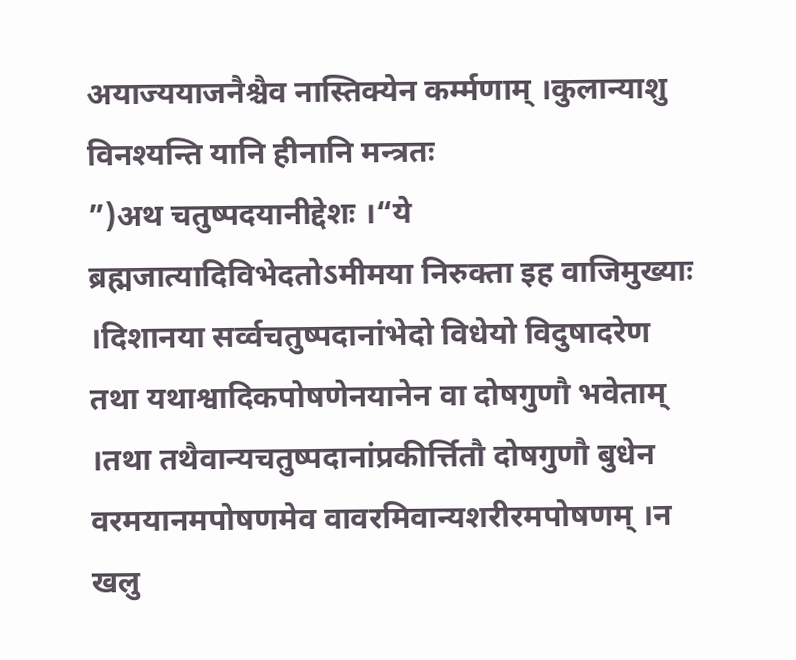अयाज्ययाजनैश्चैव नास्तिक्येन कर्म्मणाम् ।कुलान्याशु विनश्यन्ति यानि हीनानि मन्त्रतः
”)अथ चतुष्पदयानीद्देशः ।“ये ब्रह्मजात्यादिविभेदतोऽमीमया निरुक्ता इह वाजिमुख्याः ।दिशानया सर्व्वचतुष्पदानांभेदो विधेयो विदुषादरेण
तथा यथाश्वादिकपोषणेनयानेन वा दोषगुणौ भवेताम् ।तथा तथैवान्यचतुष्पदानांप्रकीर्त्तितौ दोषगुणौ बुधेन
वरमयानमपोषणमेव वावरमिवान्यशरीरमपोषणम् ।न खलु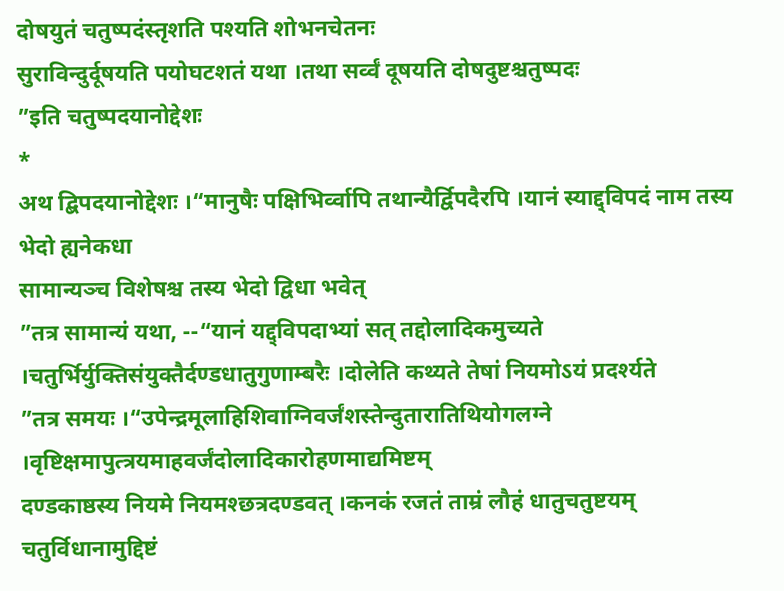दोषयुतं चतुष्पदंस्तृशति पश्यति शोभनचेतनः
सुराविन्दुर्दूषयति पयोघटशतं यथा ।तथा सर्व्वं दूषयति दोषदुष्टश्चतुष्पदः
”इति चतुष्पदयानोद्देशः
*
अथ द्बिपदयानोद्देशः ।“मानुषैः पक्षिभिर्व्वापि तथान्यैर्द्विपदैरपि ।यानं स्याद्द्विपदं नाम तस्य भेदो ह्यनेकधा
सामान्यञ्च विशेषश्च तस्य भेदो द्विधा भवेत्
”तत्र सामान्यं यथा, --“यानं यद्द्विपदाभ्यां सत् तद्दोलादिकमुच्यते ।चतुर्भिर्युक्तिसंयुक्तैर्दण्डधातुगुणाम्बरैः ।दोलेति कथ्यते तेषां नियमोऽयं प्रदर्श्यते
”तत्र समयः ।“उपेन्द्रमूलाहिशिवाग्निवर्जंशस्तेन्दुतारातिथियोगलग्ने ।वृष्टिक्षमापुत्त्रयमाहवर्जंदोलादिकारोहणमाद्यमिष्टम्
दण्डकाष्ठस्य नियमे नियमश्छत्रदण्डवत् ।कनकं रजतं ताम्रं लौहं धातुचतुष्टयम्
चतुर्विधानामुद्दिष्टं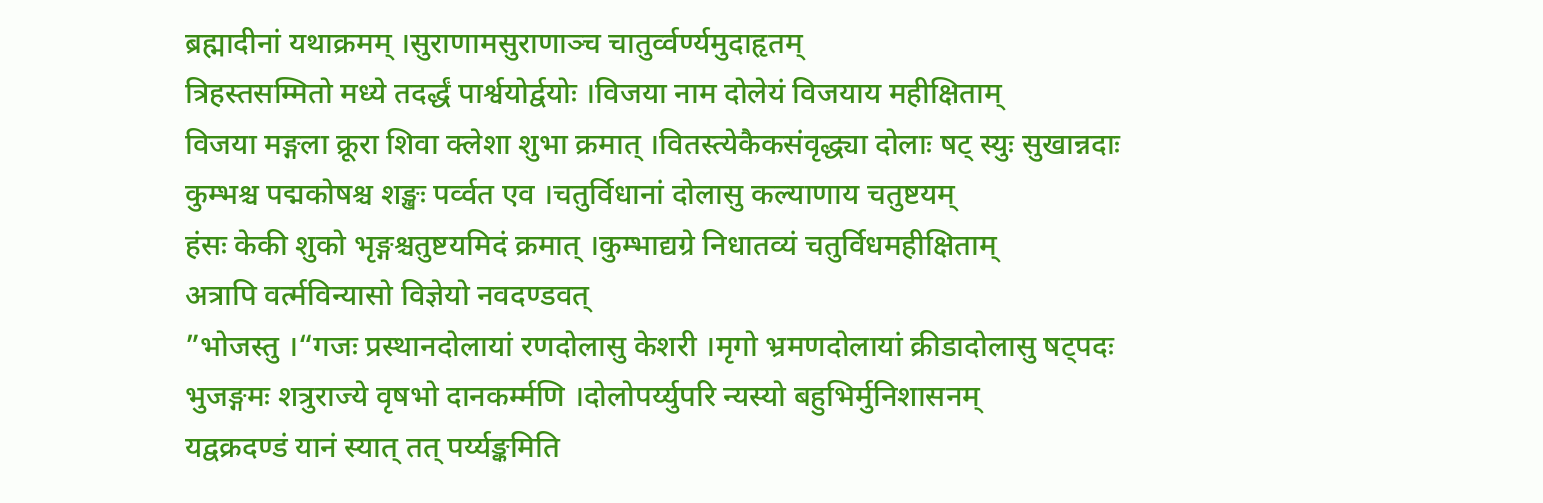ब्रह्मादीनां यथाक्रमम् ।सुराणामसुराणाञ्च चातुर्व्वर्ण्यमुदाहृतम्
त्रिहस्तसम्मितो मध्ये तदर्द्धं पार्श्वयोर्द्वयोः ।विजया नाम दोलेयं विजयाय महीक्षिताम्
विजया मङ्गला क्रूरा शिवा क्लेशा शुभा क्रमात् ।वितस्त्येकैकसंवृद्ध्या दोलाः षट् स्युः सुखान्नदाः
कुम्भश्च पद्मकोषश्च शङ्खः पर्व्वत एव ।चतुर्विधानां दोलासु कल्याणाय चतुष्टयम्
हंसः केकी शुको भृङ्गश्चतुष्टयमिदं क्रमात् ।कुम्भाद्यग्रे निधातव्यं चतुर्विधमहीक्षिताम्
अत्रापि वर्त्मविन्यासो विज्ञेयो नवदण्डवत्
”भोजस्तु ।“गजः प्रस्थानदोलायां रणदोलासु केशरी ।मृगो भ्रमणदोलायां क्रीडादोलासु षट्पदः
भुजङ्गमः शत्रुराज्ये वृषभो दानकर्म्मणि ।दोलोपर्य्युपरि न्यस्यो बहुभिर्मुनिशासनम्
यद्वक्रदण्डं यानं स्यात् तत् पर्य्यङ्कमिति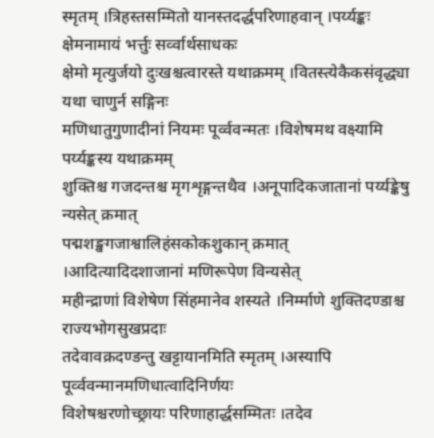स्मृतम् ।त्रिहस्तसम्मितो यानस्तदर्द्धपरिणाहवान् ।पर्य्यङ्कः क्षेमनामायं भर्त्तुः सर्व्वार्थसाधकः
क्षेमो मृत्युर्जयो दुःखश्चत्वारस्ते यथाक्रमम् ।वितस्त्येकैकसंवृद्ध्या यथा चाणुर्न सङ्गिनः
मणिधातुगुणादीनां नियमः पूर्व्ववन्मतः ।विशेषमथ वक्ष्यामि पर्य्यङ्कस्य यथाक्रमम्
शुक्तिश्च गजदन्तश्च मृगशृङ्गन्तथैव ।अनूपादिकजातानां पर्य्यङ्केषु न्यसेत् क्रमात्
पद्मशङ्खगजाश्वालिहंसकोकशुकान् क्रमात् ।आदित्यादिदशाजानां मणिरूपेण विन्यसेत्
महीन्द्राणां विशेषेण सिंहमानेव शस्यते ।निर्म्माणे शुक्तिदण्डाश्च राज्यभोगसुखप्रदाः
तदेवावक्रदण्डन्तु खट्टायानमिति स्मृतम् ।अस्यापि पूर्व्ववन्मानमणिधात्वादिनिर्णयः
विशेषश्चरणोच्छ्रायः परिणाहार्द्धसम्मितः ।तदेव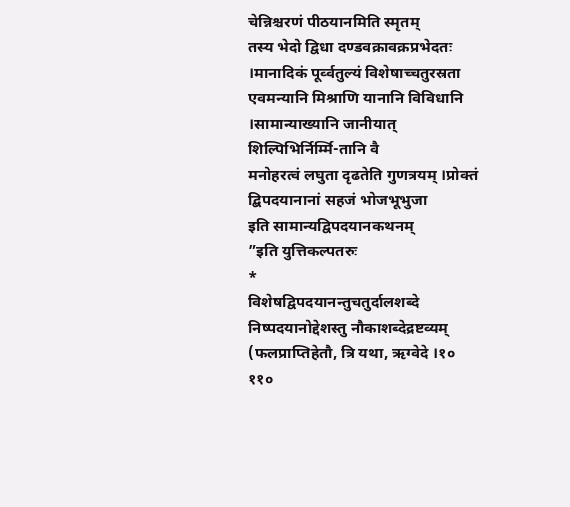चेन्निश्चरणं पीठयानमिति स्मृतम्
तस्य भेदो द्विधा दण्डवक्रावक्रप्रभेदतः ।मानादिकं पूर्व्वतुल्यं विशेषाच्चतुरस्रता
एवमन्यानि मिश्राणि यानानि विविधानि ।सामान्याख्यानि जानीयात् शिल्पिभिर्निर्म्मि-तानि वै
मनोहरत्वं लघुता दृढतेति गुणत्रयम् ।प्रोक्तं द्बिपदयानानां सहजं भोजभूभुजा
इति सामान्यद्विपदयानकथनम्
”इति युत्तिकल्पतरुः
*
विशेषद्विपदयानन्तुचतुर्दालशब्दे निष्पदयानोद्देशस्तु नौकाशब्देद्रष्टव्यम्
(फलप्राप्तिहेतौ, त्रि यथा, ऋग्वेदे ।१० ११०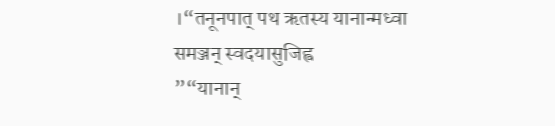।“तनूनपात् पथ ऋतस्य यानान्मध्वा समञ्जन् स्वदयासुजिह्व
”“यानान्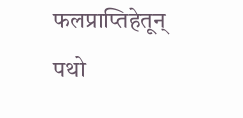फलप्राप्तिहेतून् पथो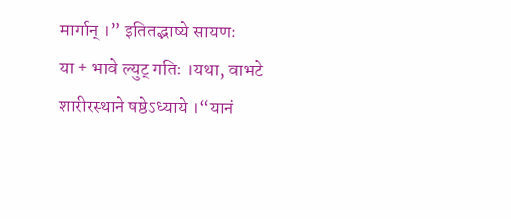मार्गान् ।” इतितद्भाष्ये सायणः
या + भावे ल्युट् गतिः ।यथा, वाभटे शारीरस्थाने षष्ठेऽध्याये ।“यानं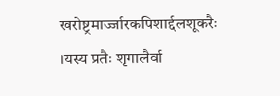खरोष्ट्रमार्ज्जारकपिशार्द्दलशूकरैः ।यस्य प्रतैः शृगालैर्वा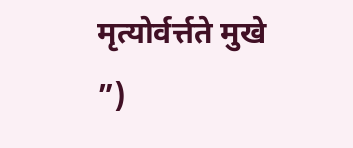मृत्योर्वर्त्तते मुखे
”)